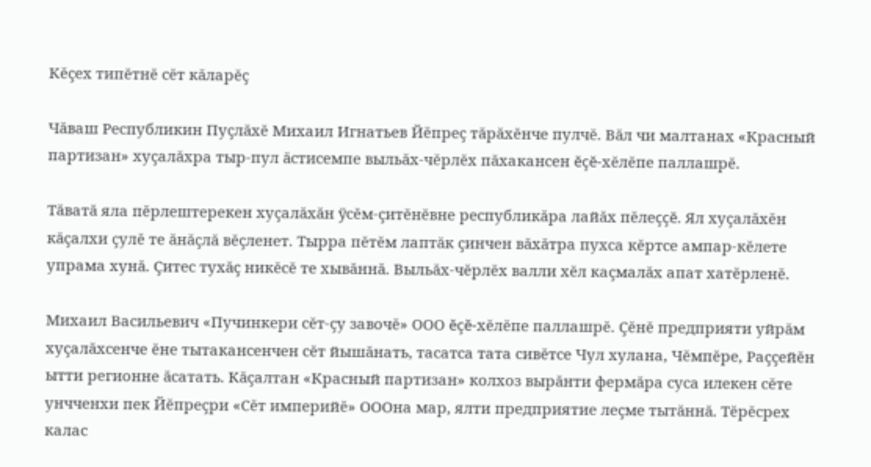Кĕçех типĕтнĕ сĕт кăларĕç

Чăваш Республикин Пуçлăхĕ Михаил Игнатьев Йĕпреç тăрăхĕнче пулчĕ. Вăл чи малтанах «Красный партизан» хуçалăхра тыр-пул ăстисемпе выльăх-чĕрлĕх пăхакансен ĕçĕ-хĕлĕпе паллашрĕ.

Тăватă яла пĕрлештерекен хуçалăхăн ÿсĕм-çитĕнĕвне республикăра лайăх пĕлеççĕ. Ял хуçалăхĕн кăçалхи çулĕ те ăнăçлă вĕçленет. Тырра пĕтĕм лаптăк çинчен вăхăтра пухса кĕртсе ампар-кĕлете упрама хунă. Çитес тухăç никĕсĕ те хывăннă. Выльăх-чĕрлĕх валли хĕл каçмалăх апат хатĕрленĕ.

Михаил Васильевич «Пучинкери сĕт-çу завочĕ» ООО ĕçĕ-хĕлĕпе паллашрĕ. Çĕнĕ предприяти уйрăм хуçалăхсенче ĕне тытакансенчен сĕт йышăнать, тасатса тата сивĕтсе Чул хулана, Чĕмпĕре, Раççейĕн ытти регионне ăсатать. Кăçалтан «Красный партизан» колхоз вырăнти фермăра суса илекен сĕте унчченхи пек Йĕпреçри «Сĕт империйĕ» ОООна мар, ялти предприятие леçме тытăннă. Тĕрĕсрех калас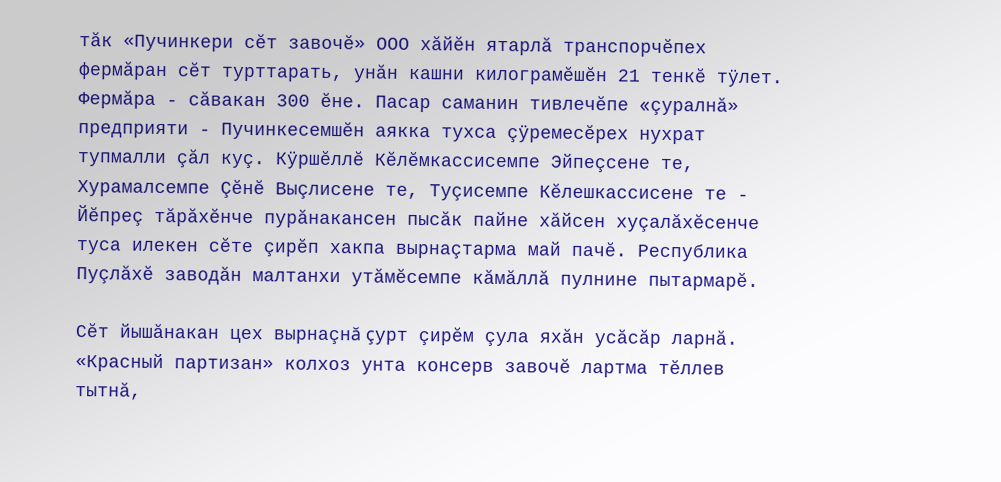тăк «Пучинкери сĕт завочĕ» ООО хăйĕн ятарлă транспорчĕпех фермăран сĕт турттарать, унăн кашни килограмĕшĕн 21 тенкĕ тÿлет. Фермăра - сăвакан 300 ĕне. Пасар саманин тивлечĕпе «çуралнă» предприяти - Пучинкесемшĕн аякка тухса çÿремесĕрех нухрат тупмалли çăл куç. Кÿршĕллĕ Кĕлĕмкассисемпе Эйпеçсене те, Хурамалсемпе Çĕнĕ Выçлисене те, Туçисемпе Кĕлешкассисене те - Йĕпреç тăрăхĕнче пурăнакансен пысăк пайне хăйсен хуçалăхĕсенче туса илекен сĕте çирĕп хакпа вырнаçтарма май пачĕ. Республика Пуçлăхĕ заводăн малтанхи утăмĕсемпе кăмăллă пулнине пытармарĕ.

Сĕт йышăнакан цех вырнаçнă çурт çирĕм çула яхăн усăсăр ларнă. «Красный партизан» колхоз унта консерв завочĕ лартма тĕллев тытнă,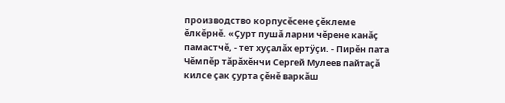производство корпусĕсене çĕклеме ĕлкĕрнĕ. «Çурт пушă ларни чĕрене канăç памастчĕ, - тет хуçалăх ертÿçи. - Пирĕн пата Чĕмпĕр тăрăхĕнчи Сергей Мулеев пайтаçă килсе çак çурта çĕнĕ варкăш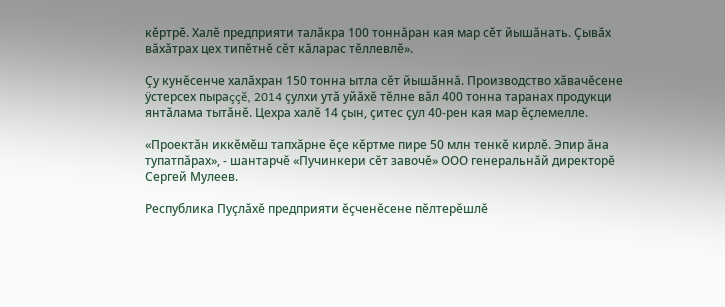кĕртрĕ. Халĕ предприяти талăкра 100 тоннăран кая мар сĕт йышăнать. Çывăх вăхăтрах цех типĕтнĕ сĕт кăларас тĕллевлĕ».

Çу кунĕсенче халăхран 150 тонна ытла сĕт йышăннă. Производство хăвачĕсене ÿстерсех пыраççĕ, 2014 çулхи утă уйăхĕ тĕлне вăл 400 тонна таранах продукци янтăлама тытăнĕ. Цехра халĕ 14 çын, çитес çул 40-рен кая мар ĕçлемелле.

«Проектăн иккĕмĕш тапхăрне ĕçе кĕртме пире 50 млн тенкĕ кирлĕ. Эпир ăна тупатпăрах», - шантарчĕ «Пучинкери сĕт завочĕ» ООО генеральнăй директорĕ Сергей Мулеев.

Республика Пуçлăхĕ предприяти ĕçченĕсене пĕлтерĕшлĕ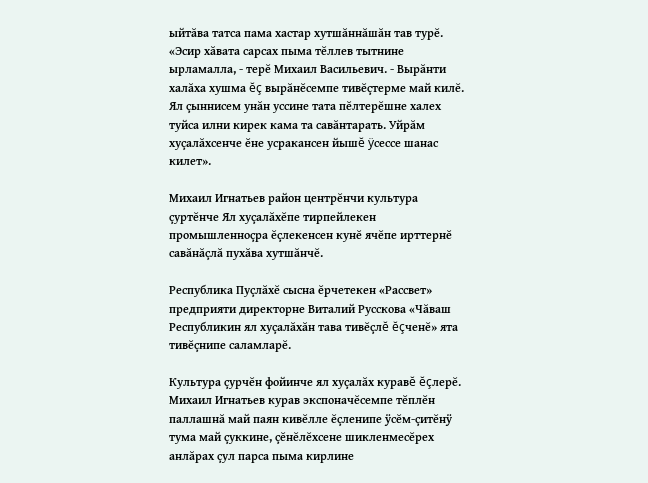ыйтăва татса пама хастар хутшăннăшăн тав турĕ. «Эсир хăвата сарсах пыма тĕллев тытнине ырламалла, - терĕ Михаил Васильевич. - Вырăнти халăха хушма ĕç вырăнĕсемпе тивĕçтерме май килĕ. Ял çыннисем унăн уссине тата пĕлтерĕшне халех туйса илни кирек кама та савăнтарать. Уйрăм хуçалăхсенче ĕне усракансен йышĕ ÿсессе шанас килет».

Михаил Игнатьев район центрĕнчи культура çуртĕнче Ял хуçалăхĕпе тирпейлекен промышленноçра ĕçлекенсен кунĕ ячĕпе ирттернĕ савăнăçлă пухăва хутшăнчĕ.

Республика Пуçлăхĕ сысна ĕрчетекен «Рассвет» предприяти директорне Виталий Русскова «Чăваш Республикин ял хуçалăхăн тава тивĕçлĕ ĕçченĕ» ята тивĕçнипе саламларĕ.

Культура çурчĕн фойинче ял хуçалăх куравĕ ĕçлерĕ. Михаил Игнатьев курав экспоначĕсемпе тĕплĕн паллашнă май паян кивĕлле ĕçленипе ÿсĕм-çитĕнÿ тума май çуккине, çĕнĕлĕхсене шикленмесĕрех анлăрах çул парса пыма кирлине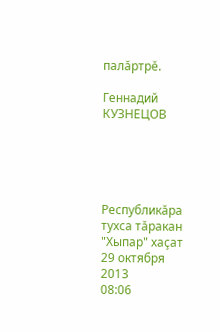палăртрĕ.

Геннадий КУЗНЕЦОВ





Республикăра тухса тăракан "Хыпар" хаçат
29 октября 2013
08:06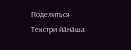Поделиться
Текстри йӑнӑша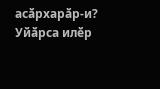асӑрхарӑр-и?
Уйӑрса илӗр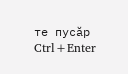те пусӑр Ctrl+Enter